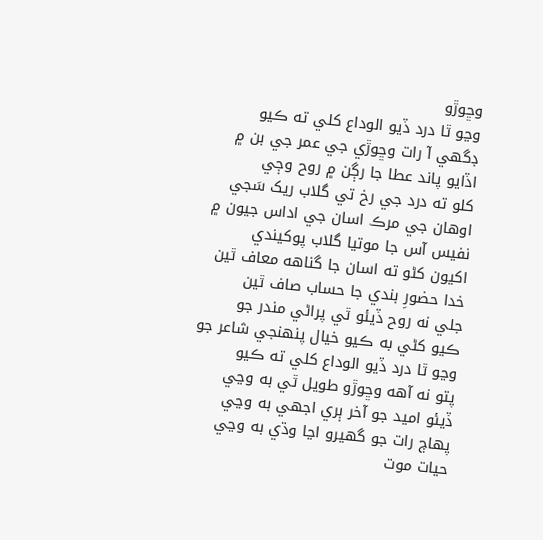وڇوڙو
وڃو ٿا درد ڏيو الوداع کلي ته ڪيو
ڊگهي آ رات وڇوڙي جي عمر جي بن ۾
اڏايو پاند عطا جا رڳن ۾ روح وڄي
کلو ته درد جي رخ تي گلاب ريک سَجي
اوهان جي مرڪ اسان جي اداس جيون ۾
نفيس آس جا موتيا گلاب پوکيندي
اکيون کڻو ته اسان جا گناهه معاف ٿين
خدا حضورِ بندي جا حساب صاف ٿين
جلي نه روح ڏيئو ٿي پراڻي مندر جو
ڪيو کڻي به ڪيو خيال پنهنجي شاعر جو
وڃو ٿا درد ڏيو الوداع کلي ته ڪيو
پتو نه آهه وڇوڙو طويل ٿي به وڃي
ڏيئو اميد جو آخر ٻري اجهي به وڃي
پهاڄ رات جو گهيرو اڃا وڌي به وڃي
حيات موت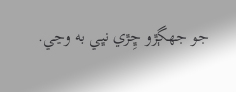جو جهڳڙو ڇِڙي نڀي به وڃي.